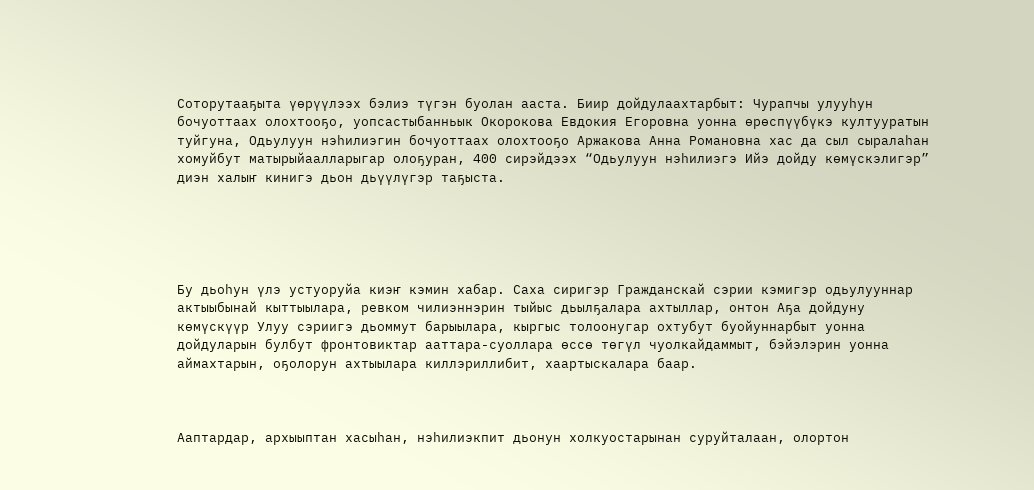Соторутааҕыта үөрүүлээх бэлиэ түгэн буолан ааста. Биир дойдулаахтарбыт: Чурапчы улууһун бочуоттаах олохтооҕо, уопсастыбанньык Окорокова Евдокия Егоровна уонна өрөспүүбүкэ култууратын туйгуна, Одьулуун нэһилиэгин бочуоттаах олохтооҕо Аржакова Анна Романовна хас да сыл сыралаһан хомуйбут матырыйаалларыгар олоҕуран, 400 сирэйдээх “Одьулуун нэһилиэгэ Ийэ дойду көмүскэлигэр” диэн халыҥ кинигэ дьон дьүүлүгэр таҕыста.





Бу дьоһун үлэ устуоруйа киэҥ кэмин хабар. Саха сиригэр Гражданскай сэрии кэмигэр одьулууннар актыыбынай кыттыылара, ревком чилиэннэрин тыйыс дьылҕалара ахтыллар, онтон Аҕа дойдуну көмүскүүр Улуу сэриигэ дьоммут барыылара, кыргыс толоонугар охтубут буойуннарбыт уонна дойдуларын булбут фронтовиктар ааттара-суоллара өссө төгүл чуолкайдаммыт, бэйэлэрин уонна аймахтарын, оҕолорун ахтыылара киллэриллибит, хаартыскалара баар.



Ааптардар, архыыптан хасыһан, нэһилиэкпит дьонун холкуостарынан суруйталаан, олортон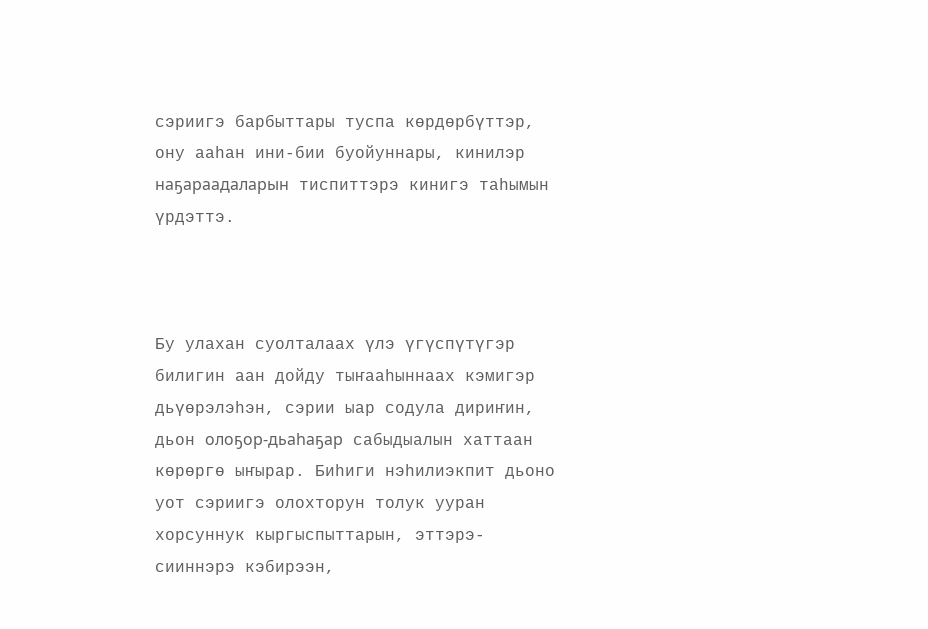сэриигэ барбыттары туспа көрдөрбүттэр, ону ааһан ини-бии буойуннары, кинилэр наҕараадаларын тиспиттэрэ кинигэ таһымын үрдэттэ.



Бу улахан суолталаах үлэ үгүспүтүгэр билигин аан дойду тыҥааһыннаах кэмигэр дьүөрэлэһэн, сэрии ыар содула дириҥин, дьон олоҕор-дьаһаҕар сабыдыалын хаттаан көрөргө ыҥырар. Биһиги нэһилиэкпит дьоно уот сэриигэ олохторун толук ууран хорсуннук кыргыспыттарын, эттэрэ-сииннэрэ кэбирээн,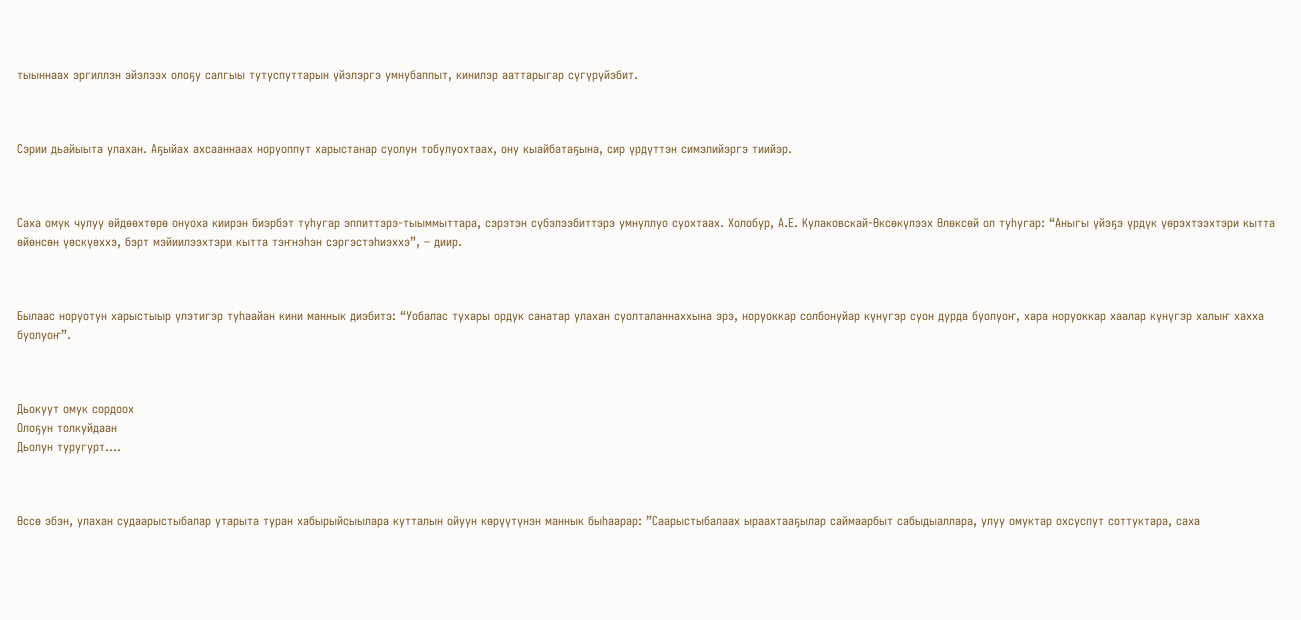тыыннаах эргиллэн эйэлээх олоҕу салгыы тутуспуттарын үйэлэргэ умнубаппыт, кинилэр ааттарыгар сүгүрүйэбит.



Сэрии дьайыыта улахан. Аҕыйах ахсааннаах норуоппут харыстанар суолун тобулуохтаах, ону кыайбатаҕына, сир үрдүттэн симэлийэргэ тиийэр.



Саха омук чулуу өйдөөхтөрө онуоха киирэн биэрбэт туһугар эппиттэрэ-тыыммыттара, сэрэтэн сүбэлээбиттэрэ умнуллуо суохтаах. Холобур, А.Е. Кулаковскай-Өксөкүлээх Өлөксөй ол туһугар: “Аныгы үйэҕэ үрдүк үөрэхтээхтэри кытта өйөнсөн үөскүөххэ, бэрт мэйиилээхтэри кытта тэҥнэһэн сэргэстэһиэххэ”, – диир.



Былаас норуотун харыстыыр үлэтигэр туһаайан кини маннык диэбитэ: “Уобалас тухары ордук санатар улахан суолталаннаххына эрэ, норуоккар солбонуйар күнүгэр суон дурда буолуоҥ, хара норуоккар хаалар күнүгэр халыҥ хахха буолуоҥ”.



Дьокуут омук сордоох
Олоҕун толкуйдаан
Дьолун туругурт....



Өссө эбэн, улахан судаарыстыбалар утарыта туран хабырыйсыылара кутталын ойуун көрүүтүнэн маннык быһаарар: ”Саарыстыбалаах ыраахтааҕылар саймаарбыт сабыдыаллара, улуу омуктар охсуспут соттуктара, саха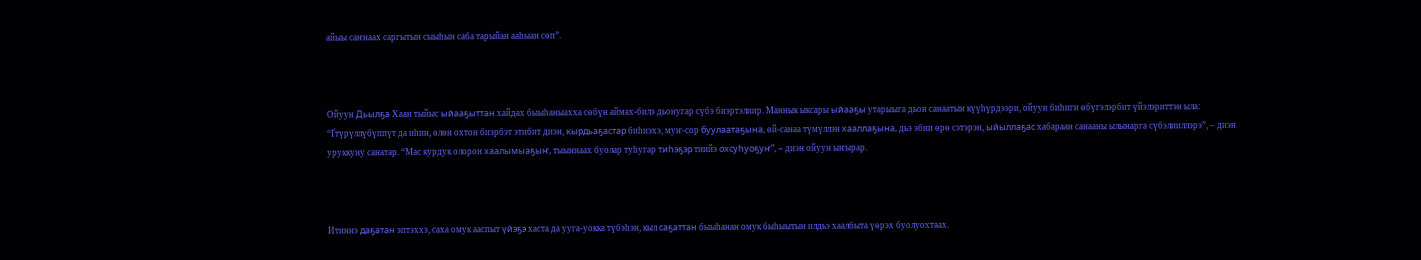айыы саҥнаах саргытын сыыһын саба тарыйан ааһыан сөп”.



Ойуун Дьылҕа Хаан тыйыс ыйааҕыттан хайдах быыһаныахха сөбүн аймах-билэ дьонугар сүбэ биэртэлиир. Маннык ыксары ыйааҕы утарыыга дьон санаатын күүһүрдээри, ойуун биһиги өбүгэлэрбит үйэлэриттэн ыла: “Ґтүрүллүбүппүт да иһин, өлөн охтон биэрбэт этибит диэн, кырдьаҕастар биһиэхэ, муҥ-сор буулаатаҕына, өй-санаа түмүллэн хааллаҕына, дьэ эбии өрө сэтэрэн, ыйыллаҕас хабараан санааны ылынарга сүбэлииллэрэ”, – диэн уруккуну санатар. “Мас курдук олорон хаалымыаҕыҥ, тыыннаах буолар туһугар тиһэҕэр тиийэ охсуһуоҕуҥ”, – диэн ойуун ыҥырар.



Итиннэ даҕатан эптэххэ, саха омук ааспыт үйэҕэ хаста да ууга-уокка түбэһэн, кыл саҕаттан быыһанан омук быһыытын илдьэ хаалбыта үөрэх буолуохтаах.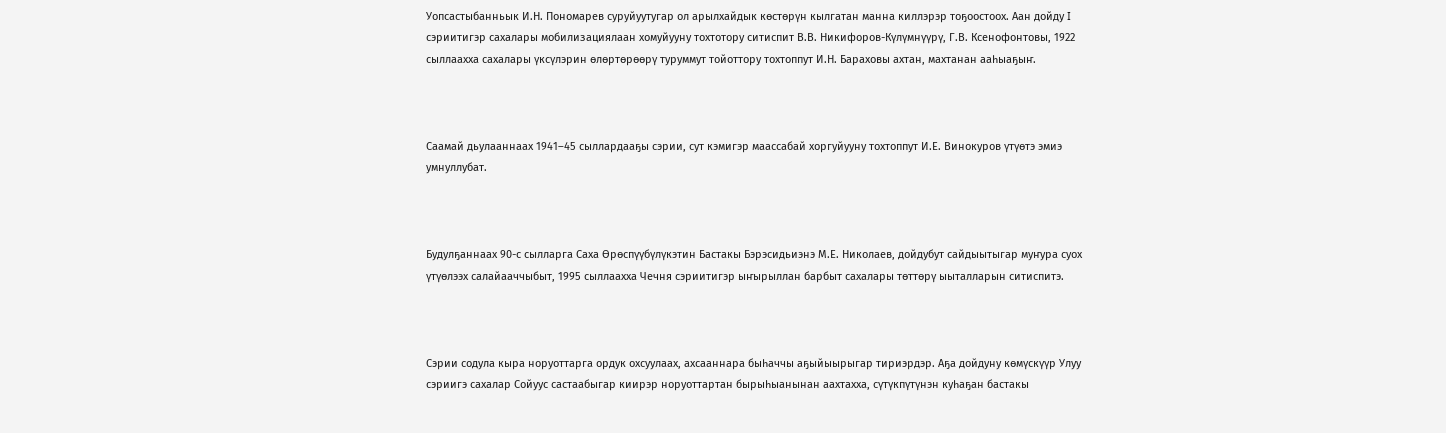Уопсастыбанньык И.Н. Пономарев суруйуутугар ол арылхайдык көстөрүн кылгатан манна киллэрэр тоҕоостоох. Аан дойду I сэриитигэр сахалары мобилизациялаан хомуйууну тохтотору ситиспит В.В. Никифоров-Күлүмнүүрү, Г.В. Ксенофонтовы, 1922 сыллаахха сахалары үксүлэрин өлөртөрөөрү туруммут тойоттору тохтоппут И.Н. Бараховы ахтан, махтанан ааһыаҕыҥ.



Саамай дьулааннаах 1941–45 сыллардааҕы сэрии, сут кэмигэр маассабай хоргуйууну тохтоппут И.Е. Винокуров үтүөтэ эмиэ умнуллубат.



Будулҕаннаах 90-с сылларга Саха Өрөспүүбүлүкэтин Бастакы Бэрэсидьиэнэ М.Е. Николаев, дойдубут сайдыытыгар муҥура суох үтүөлээх салайааччыбыт, 1995 сыллаахха Чечня сэриитигэр ыҥырыллан барбыт сахалары төттөрү ыыталларын ситиспитэ.



Сэрии содула кыра норуоттарга ордук охсуулаах, ахсааннара быһаччы аҕыйыырыгар тириэрдэр. Аҕа дойдуну көмүскүүр Улуу сэриигэ сахалар Сойуус састаабыгар киирэр норуоттартан бырыһыанынан аахтахха, сүтүкпүтүнэн куһаҕан бастакы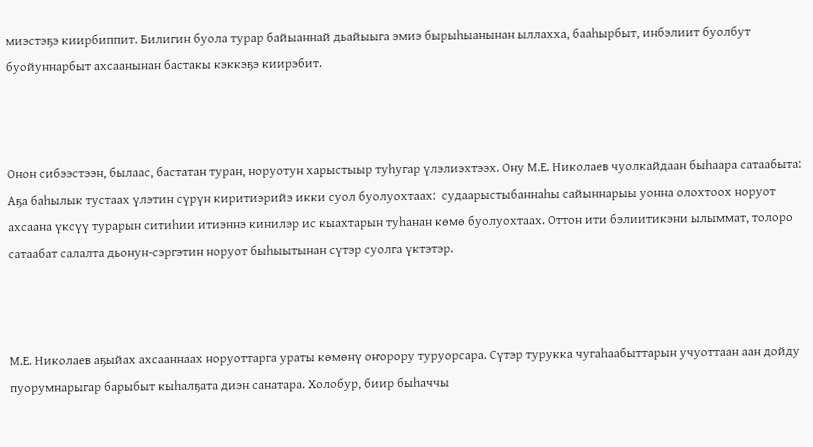миэстэҕэ киирбиппит. Билигин буола турар байыаннай дьайыыга эмиэ бырыһыанынан ыллахха, бааһырбыт, инбэлиит буолбут буойуннарбыт ахсаанынан бастакы кэккэҕэ киирэбит.



Онон сибээстээн, былаас, бастатан туран, норуотун харыстыыр туһугар үлэлиэхтээх. Ону М.Е. Николаев чуолкайдаан быһаара сатаабыта: Аҕа баһылык тустаах үлэтин сүрүн киритиэрийэ икки суол буолуохтаах:  судаарыстыбаннаһы сайыннарыы уонна олохтоох норуот ахсаана үксүү турарын ситиһии итиэннэ кинилэр ис кыахтарын туһанан көмө буолуохтаах. Оттон ити бэлиитикэни ылыммат, толоро сатаабат салалта дьонун-сэргэтин норуот быһыытынан сүтэр суолга үктэтэр.



М.Е. Николаев аҕыйах ахсааннаах норуоттарга ураты көмөнү оҥорору туруорсара. Сүтэр турукка чугаһаабыттарын учуоттаан аан дойду пуорумнарыгар барыбыт кыһалҕата диэн санатара. Холобур, биир быһаччы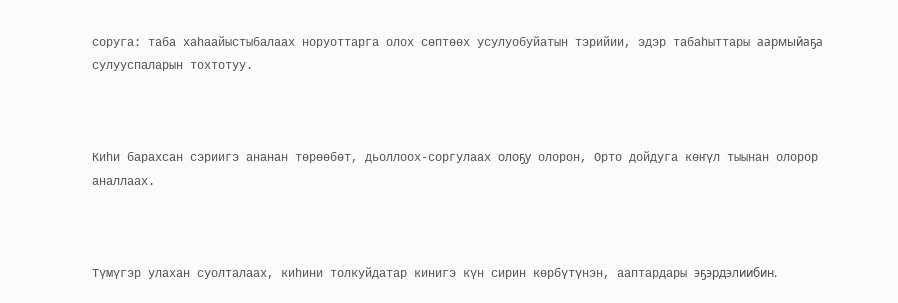соруга: таба хаһаайыстыбалаах норуоттарга олох сөптөөх усулуобуйатын тэрийии, эдэр табаһыттары аармыйаҕа сулууспаларын тохтотуу.



Киһи барахсан сэриигэ ананан төрөөбөт, дьоллоох-соргулаах олоҕу олорон, Орто дойдуга көҥүл тыынан олорор аналлаах.



Түмүгэр улахан суолталаах, киһини толкуйдатар кинигэ күн сирин көрбүтүнэн, ааптардары эҕэрдэлиибин.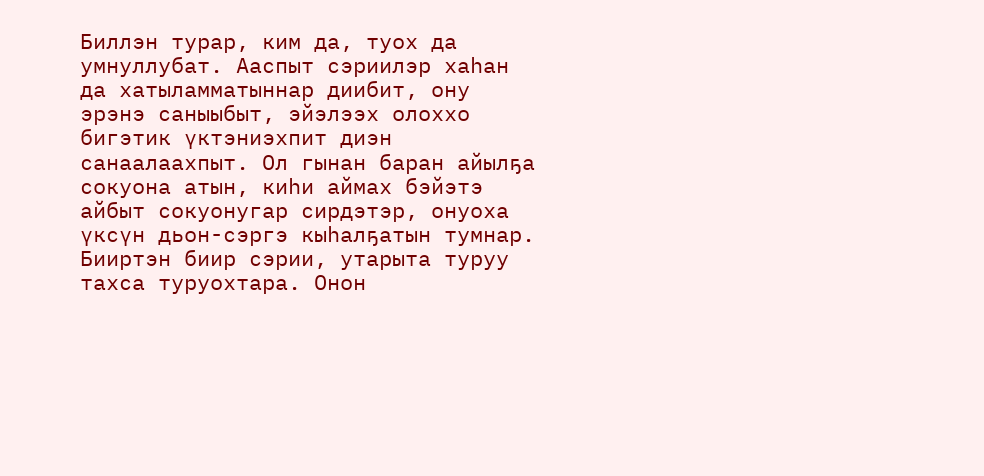Биллэн турар, ким да, туох да умнуллубат. Ааспыт сэриилэр хаһан да хатыламматыннар диибит, ону эрэнэ саныыбыт, эйэлээх олоххо бигэтик үктэниэхпит диэн санаалаахпыт. Ол гынан баран айылҕа сокуона атын, киһи аймах бэйэтэ айбыт сокуонугар сирдэтэр, онуоха үксүн дьон-сэргэ кыһалҕатын тумнар. Бииртэн биир сэрии, утарыта туруу тахса туруохтара. Онон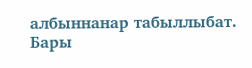албыннанар табыллыбат. Бары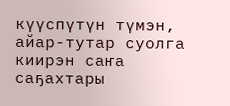күүспүтүн түмэн, айар-тутар суолга киирэн саҥа саҕахтары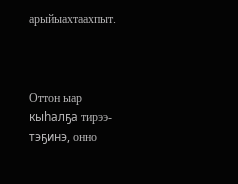арыйыахтаахпыт.



Оттон ыар кыһалҕа тирээ-тэҕинэ, онно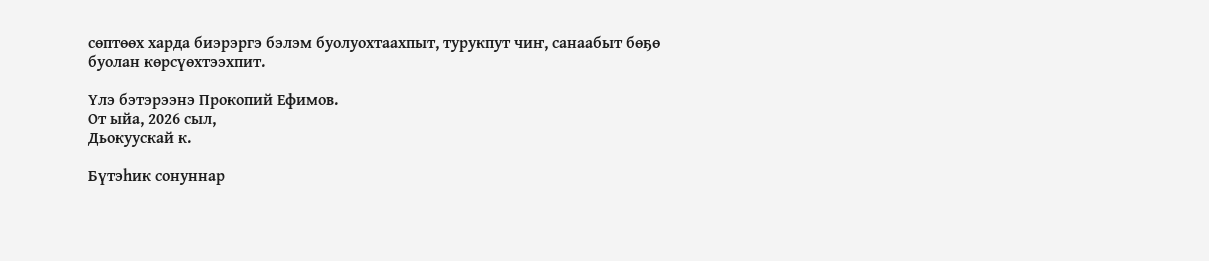сөптөөх харда биэрэргэ бэлэм буолуохтаахпыт, турукпут чиҥ, санаабыт бөҕө буолан көрсүөхтээхпит.

Үлэ бэтэрээнэ Прокопий Ефимов.
От ыйа, 2026 сыл,
Дьокуускай к.

Бүтэһик сонуннар